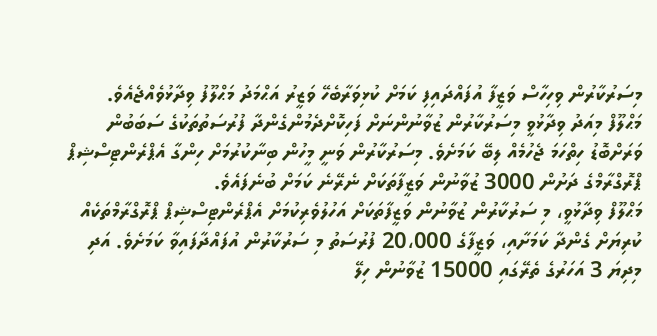މިސަރުކާރުން ވިހިހާސް ވަޒީފާ އުފައްދައިފި ކަމަށް ކުޅިވަރާބެހޭ ވަޒީރު އަޙްމަދު މަޙްލޫފު ވިދާޅުވެއްޖެއެވެ.
މަޙްލޫފް މިއަދު ވިދާޅުވީ މިސަރުކާރުން ޒުވާނުންނަށް ފަހިކޮށްދެމުންގެންދާ ފުރުސަތުތަކުގެ ސަބަބުން ވަރަށްބޮޑު ހިތްހަމަ ޖެހުމެއް ލިބޭ ކަމަށެވެ. މިސަރުކާރުން ވަނީ މީހުން ބިނާކުރުމަށް ހިންގާ އެޕްރެންޓިސްޝިޕް ޕްރޮގްރާމްގެ ދަށުން 3000 ޒުވާނުން ވަޒީފާތަކަށް ނެރޭނެ ކަމަށް ބުނެފައެވެ.
މަޙްލޫފް ވިދާޅުވީ، މި ސަރުކާރުން ޒުވާނުން ވަޒީފާތަކަށް އަހުލުވެރިކުމަށް އެޕްރެންޓިސްޝިޕް ޕްރޮގްރާމްތަކެއް ކުރިޔަށް ގެންދާ ކަމަށާއި، ވަޒީފާގެ 20،000 ފުރުސަތު މި ސަރުކާރުން އުފައްދާފައިވާ ކަމަށެވެ. އަދި މިދިޔަ 3 އަހަރުގެ ތެރޭގައި 15000 ޒުވާނުން ހިލޭ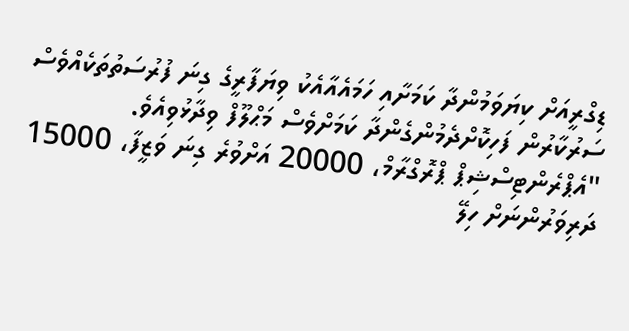ޑިގްރީއަށް ކިޔަވަމުންދާ ކަމަށާއި ހަމައެއާއެކު ވިޔަފާރީގެ ގިނަ ފުރުސަތުތަކެއްވެސް ސަރުކާރުން ފަހިކޮށްދެމުންގެންދާ ކަމަށްވެސް މަޙްލޫފް ވިދާޅުވިއެވެ.
"އެޕްރެންޓިސްޝިޕް ޕްރޮގްރާމް، 20000 އަށްވުރެ ގިނަ ވަޒީފާ، 15000 ދަރިވަރުންނަށް ހިލޭ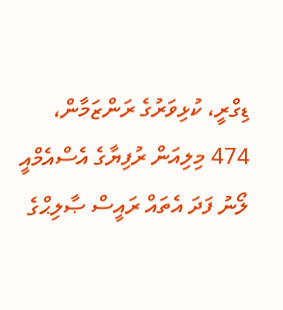ޑިގްރީ، ކުޅިވަރުގެ ރަންޒަމާން، 474 މިލިއަން ރުފިޔާގެ އެސްއެމްއީ ލޯނު ފަދަ އެތައް ރައީސް ޞާލިޙްގެ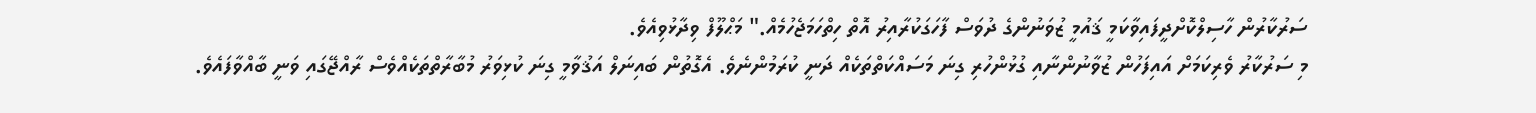ސަރުކާރުން ހާސިލްކޮށްދީފައިވާކަމީ ޤައުމީ ޒުވަނުންގެ ދުވަސް ފާހަގަކުރާއިރު އޮތް ހިތްހަމަޖެހުމެއް." މަޙްލޫފް ވިދާޅުވިއެވެ.
މި ސަރުކާރު ވެރިކަމަށް އައިފަހުން ޒުވާނުންނާއި ގުޅުންހުރި ގިނަ މަސައްކަތްތަކެއް ދަނީ ކުރަމުންނެވެ. އެގޮތުން ބައިނަލް އަޤުވާމީ ގިނަ ކުޅިވަރު މުބާރާތްތަކެއްވެސް ރާއްޖޭގައި ވަނީ ބާއްވާފައެވެ.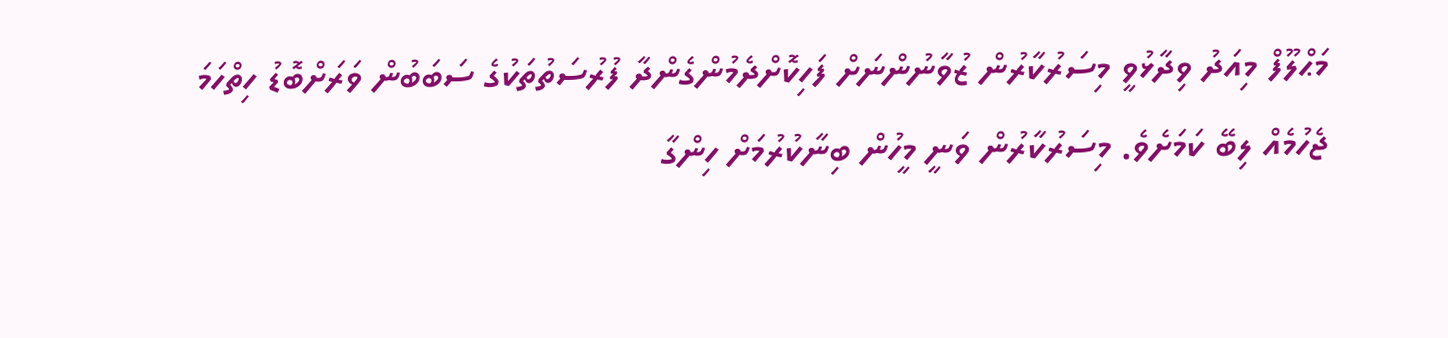މަޙްލޫފް މިއަދު ވިދާޅުވީ މިސަރުކާރުން ޒުވާނުންނަށް ފަހިކޮށްދެމުންގެންދާ ފުރުސަތުތަކުގެ ސަބަބުން ވަރަށްބޮޑު ހިތްހަމަ ޖެހުމެއް ލިބޭ ކަމަށެވެ. މިސަރުކާރުން ވަނީ މީހުން ބިނާކުރުމަށް ހިންގާ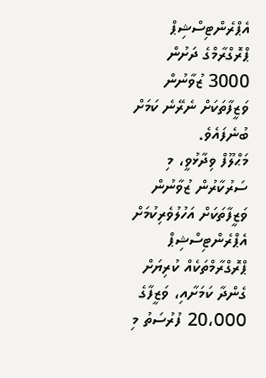އެޕްރެންޓިސްޝިޕް ޕްރޮގްރާމްގެ ދަށުން 3000 ޒުވާނުން ވަޒީފާތަކަށް ނެރޭނެ ކަމަށް ބުނެފައެވެ.
މަޙްލޫފް ވިދާޅުވީ، މި ސަރުކާރުން ޒުވާނުން ވަޒީފާތަކަށް އަހުލުވެރިކުމަށް އެޕްރެންޓިސްޝިޕް ޕްރޮގްރާމްތަކެއް ކުރިޔަށް ގެންދާ ކަމަށާއި، ވަޒީފާގެ 20،000 ފުރުސަތު މި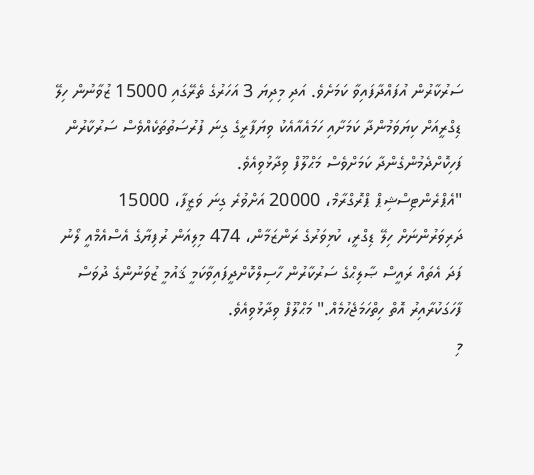ސަރުކާރުން އުފައްދާފައިވާ ކަމަށެވެ. އަދި މިދިޔަ 3 އަހަރުގެ ތެރޭގައި 15000 ޒުވާނުން ހިލޭ ޑިގްރީއަށް ކިޔަވަމުންދާ ކަމަށާއި ހަމައެއާއެކު ވިޔަފާރީގެ ގިނަ ފުރުސަތުތަކެއްވެސް ސަރުކާރުން ފަހިކޮށްދެމުންގެންދާ ކަމަށްވެސް މަޙްލޫފް ވިދާޅުވިއެވެ.
"އެޕްރެންޓިސްޝިޕް ޕްރޮގްރާމް، 20000 އަށްވުރެ ގިނަ ވަޒީފާ، 15000 ދަރިވަރުންނަށް ހިލޭ ޑިގްރީ، ކުޅިވަރުގެ ރަންޒަމާން، 474 މިލިއަން ރުފިޔާގެ އެސްއެމްއީ ލޯނު ފަދަ އެތައް ރައީސް ޞާލިޙްގެ ސަރުކާރުން ހާސިލްކޮށްދީފައިވާކަމީ ޤައުމީ ޒުވަނުންގެ ދުވަސް ފާހަގަކުރާއިރު އޮތް ހިތްހަމަޖެހުމެއް." މަޙްލޫފް ވިދާޅުވިއެވެ.
މި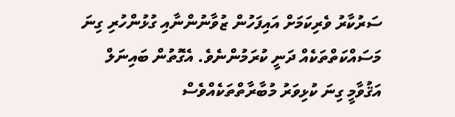ސަރުކާރު ވެރިކަމަށް އައިފަހުން ޒުވާނުންނާއި ގުޅުންހުރި ގިނަ މަސައްކަތްތަކެއް ދަނީ ކުރަމުންނެވެ. އެގޮތުން ބައިނަލް އަޤުވާމީ ގިނަ ކުޅިވަރު މުބާރާތްތަކެއްވެސް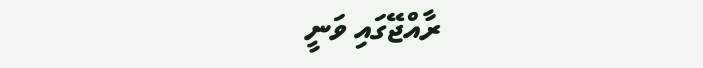ރާއްޖޭގައި ވަނީ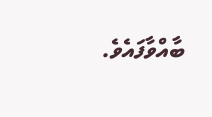ބާއްވާފައެވެ.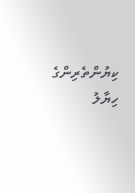ކިޔުންތެރިންގެ ހިޔާލު